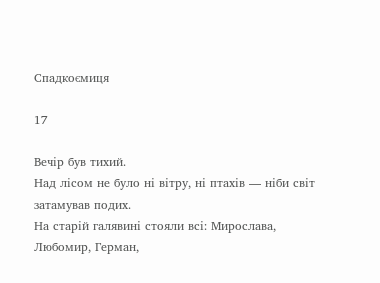Спадкоємиця

17

Вечір був тихий.
Над лісом не було ні вітру, ні птахів — ніби світ затамував подих.
На старій галявині стояли всі: Мирослава, Любомир, Герман,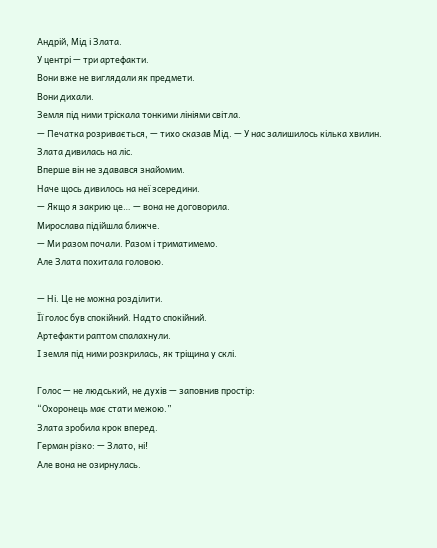Андрій, Мід і Злата.
У центрі — три артефакти.
Вони вже не виглядали як предмети.
Вони дихали.
Земля під ними тріскала тонкими лініями світла.
— Печатка розривається, — тихо сказав Мід. — У нас залишилось кілька хвилин.
Злата дивилась на ліс.
Вперше він не здавався знайомим.
Наче щось дивилось на неї зсередини.
— Якщо я закрию це… — вона не договорила.
Мирослава підійшла ближче.
— Ми разом почали. Разом і триматимемо.
Але Злата похитала головою.

— Ні. Це не можна розділити.
Її голос був спокійний. Надто спокійний.
Артефакти раптом спалахнули.
І земля під ними розкрилась, як тріщина у склі.

Голос — не людський, не духів — заповнив простір:
“Охоронець має стати межою.”
Злата зробила крок вперед.
Герман різко: — Злато, ні!
Але вона не озирнулась.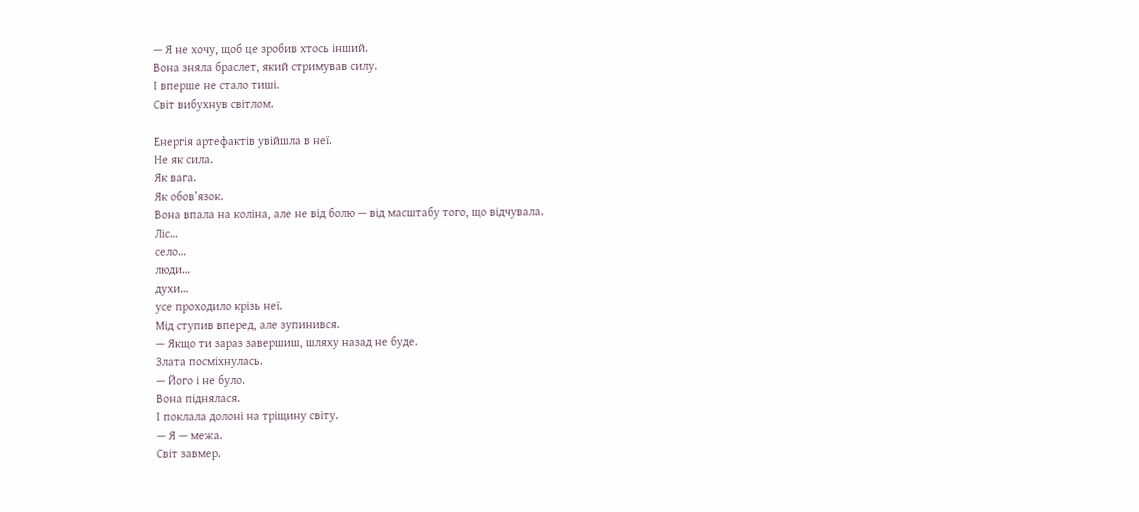— Я не хочу, щоб це зробив хтось інший.
Вона зняла браслет, який стримував силу.
І вперше не стало тиші.
Світ вибухнув світлом.

Енергія артефактів увійшла в неї.
Не як сила.
Як вага.
Як обов’язок.
Вона впала на коліна, але не від болю — від масштабу того, що відчувала.
Ліс…
село…
люди…
духи…
усе проходило крізь неї.
Мід ступив вперед, але зупинився.
— Якщо ти зараз завершиш, шляху назад не буде.
Злата посміхнулась.
— Його і не було.
Вона піднялася.
І поклала долоні на тріщину світу.
— Я — межа.
Світ завмер.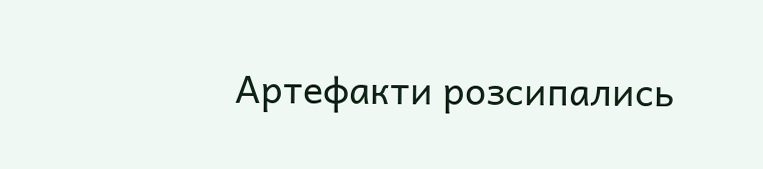Артефакти розсипались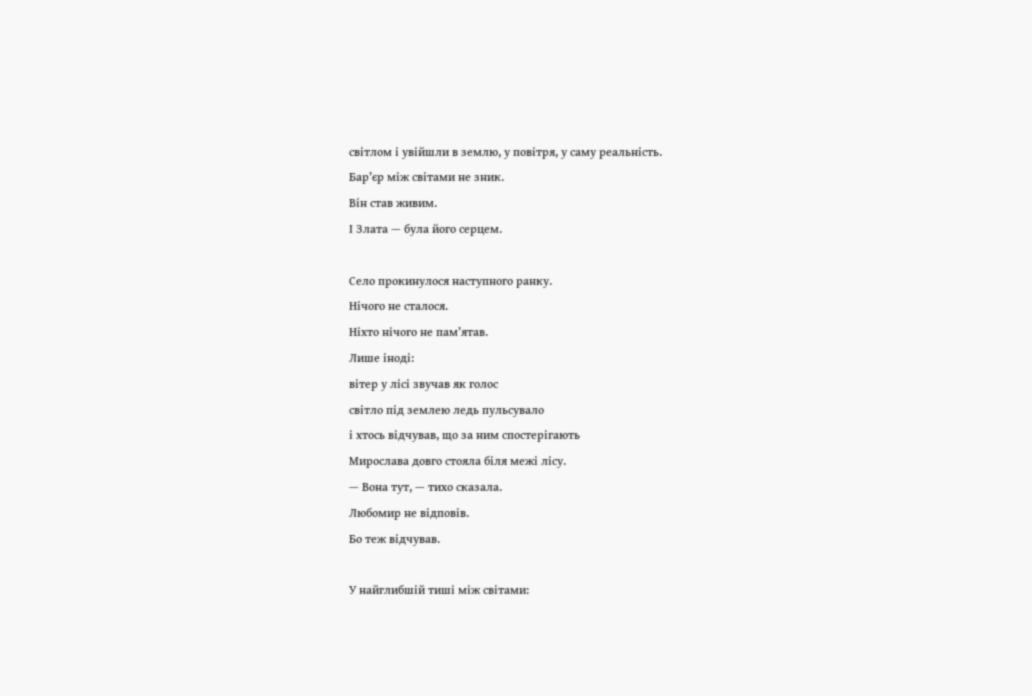світлом і увійшли в землю, у повітря, у саму реальність.
Бар’єр між світами не зник.
Він став живим.
І Злата — була його серцем.

Село прокинулося наступного ранку.
Нічого не сталося.
Ніхто нічого не пам’ятав.
Лише іноді:
вітер у лісі звучав як голос
світло під землею ледь пульсувало
і хтось відчував, що за ним спостерігають
Мирослава довго стояла біля межі лісу.
— Вона тут, — тихо сказала.
Любомир не відповів.
Бо теж відчував.

У найглибшій тиші між світами: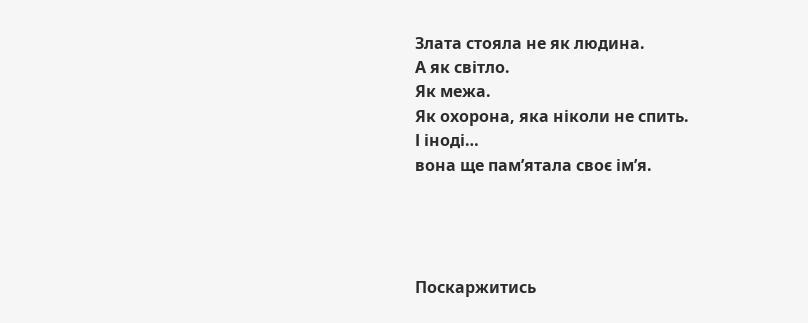Злата стояла не як людина.
А як світло.
Як межа.
Як охорона, яка ніколи не спить.
І іноді…
вона ще пам’ятала своє ім’я.




Поскаржитись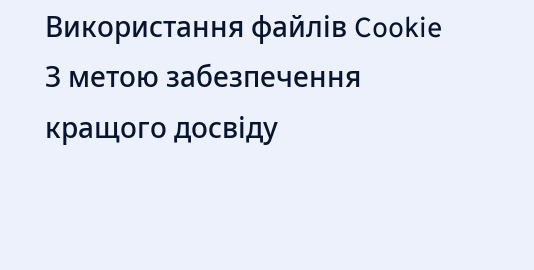Використання файлів Cookie
З метою забезпечення кращого досвіду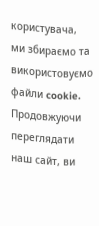користувача, ми збираємо та використовуємо файли cookie. Продовжуючи переглядати наш сайт, ви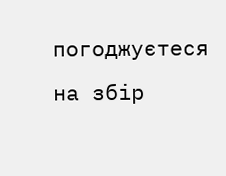погоджуєтеся на збір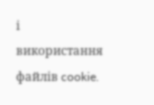і використання файлів cookie.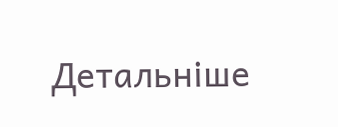Детальніше